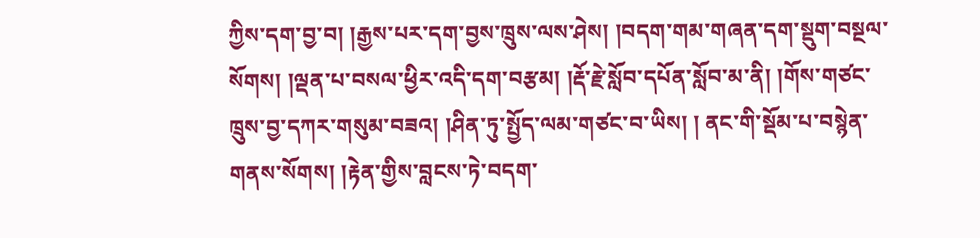ཀྱིས་དག་བྱ་བ། །རྒྱས་པར་དག་བྱས་ཁྲུས་ལས་ཤེས། །བདག་གམ་གཞན་དག་སྡུག་བསྔལ་སོགས། །ལྡན་པ་བསལ་ཕྱིར་འདི་དག་བརྩམ། །རྡོ་རྗེ་སློབ་དཔོན་སློབ་མ་ནི། །གོས་གཙང་ཁྲུས་བྱ་དཀར་གསུམ་བཟའ། །ཤིན་ཏུ་སྤྱོད་ལམ་གཙང་བ་ཡིས། ། ནང་གི་སྡོམ་པ་བསྙེན་གནས་སོགས། །རྟེན་གྱིས་བླངས་ཏེ་བདག་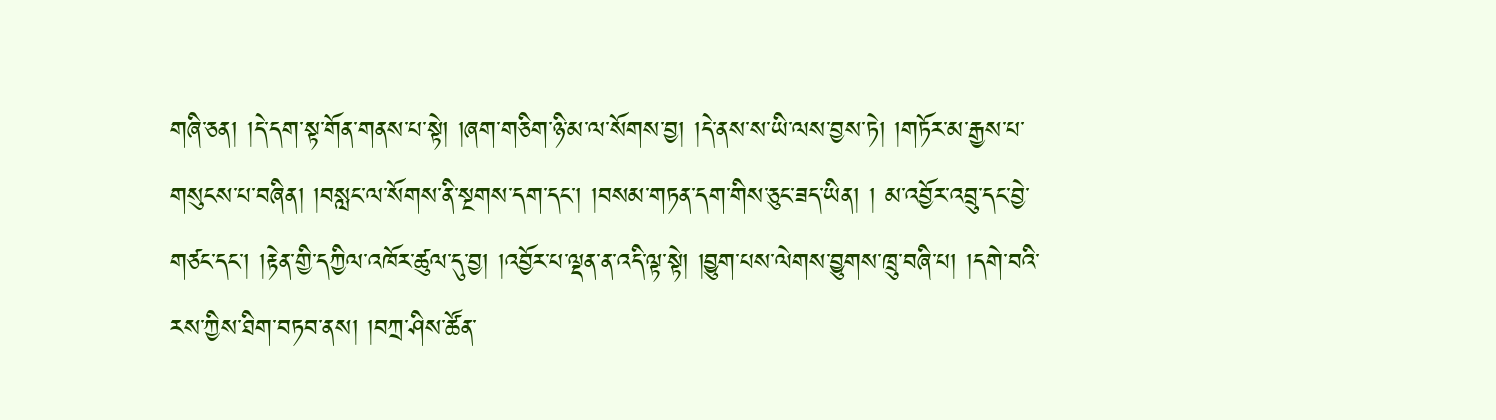གཞི་ཅན། །དེ་དག་སྟ་གོན་གནས་པ་སྟེ། །ཞག་གཅིག་ཉི་མ་ལ་སོགས་བྱ། །དེ་ནས་ས་ཡི་ལས་བྱས་ཏེ། །གཏོར་མ་རྒྱས་པ་གསུངས་པ་བཞིན། །བསླང་ལ་སོགས་ནི་སྔགས་དག་དང་། །བསམ་གཏན་དག་གིས་ཅུང་ཟད་ཡིན། ། མ་འབྱོར་འབྲུ་དང་བྱེ་གཙང་དང་། །རྟེན་གྱི་དཀྱིལ་འཁོར་ཚུལ་དུ་བྱ། །འབྱོར་པ་ལྡན་ན་འདི་ལྟ་སྟེ། །བྱུག་པས་ལེགས་བྱུགས་ཁྲུ་བཞི་པ། །དགེ་བའི་རས་ཀྱིས་ཐིག་བཏབ་ནས། །བཀྲ་ཤིས་ཚོན་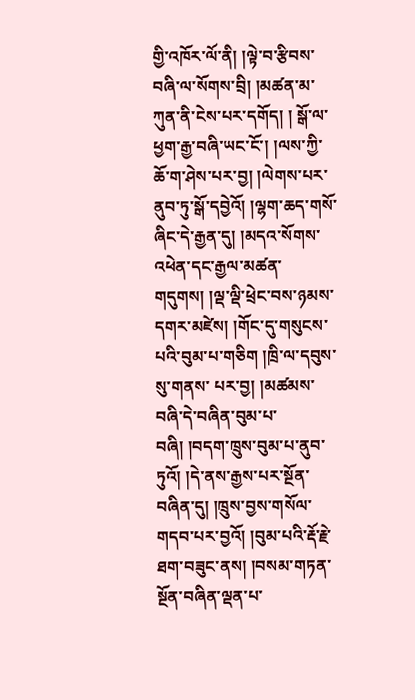གྱི་འཁོར་ལོ་ནི། །ལྟེ་བ་རྩིབས་བཞི་ལ་སོགས་བྲི། །མཚན་མ་ཀུན་ནི་ངེས་པར་དགོད། ། སྒོ་ལ་ཕྱག་རྒྱ་བཞི་ཡང་ངོ་། །ལས་ཀྱི་ཆོ་ག་ཤེས་པར་བྱ། །ལེགས་པར་ནུབ་ཏུ་སྒོ་དབྱེའོ། །ལྷག་ཆད་གསོ་ཞིང་དེ་རྒྱན་དུ། །མདའ་སོགས་འཕེན་དང་རྒྱལ་མཚན་གདུགས། །ལྡ་ལྡི་ཕྲེང་བས་ཉམས་དགར་མཛེས། །གོང་དུ་གསུངས་པའི་བུམ་པ་གཅིག །ཁྲི་ལ་དབུས་སུ་གནས་ པར་བྱ། །མཚམས་བཞི་དེ་བཞིན་བུམ་པ་བཞི། །བདག་ཁྲུས་བུམ་པ་ནུབ་ཏུའོ། །དེ་ནས་རྒྱས་པར་སྔོན་བཞིན་དུ། །ཁྲུས་བྱས་གསོལ་གདབ་པར་བྱའོ། །བུམ་པའི་རྡོ་རྗེ་ཐག་བཟུང་ནས། །བསམ་གཏན་སྔོན་བཞིན་ལྡན་པ་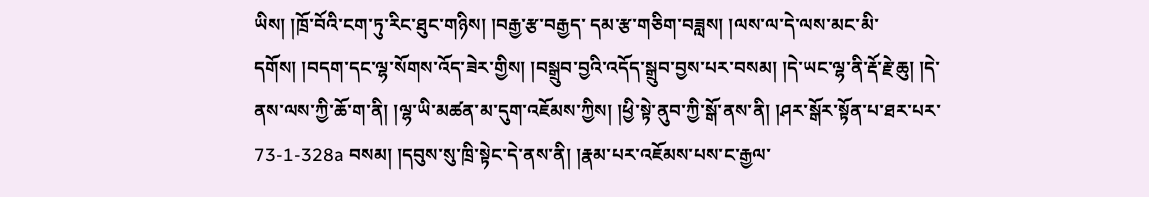ཡིས། །ཁྲོ་བོའི་ངག་ཏུ་རིང་ཐུང་གཉིས། །བརྒྱ་རྩ་བརྒྱད་ དམ་རྩ་གཅིག་བཟླས། །ལས་ལ་དེ་ལས་མང་མི་དགོས། །བདག་དང་ལྷ་སོགས་འོད་ཟེར་གྱིས། །བསྒྲུབ་བྱའི་འདོད་སྒྲུབ་བྱས་པར་བསམ། །དེ་ཡང་ལྷ་ནི་རྡོ་རྗེ་ཆུ། །དེ་ནས་ལས་ཀྱི་ཆོ་ག་ནི། །ལྷ་ཡི་མཚན་མ་དུག་འཇོམས་ཀྱིས། །ཕྱི་སྟེ་ནུབ་ཀྱི་སྒོ་ནས་ནི། །ཤར་སྒོར་སྟོན་པ་ཐར་པར་ 73-1-328a བསམ། །དབུས་སུ་ཁྲི་སྟེང་དེ་ནས་ནི། །རྣམ་པར་འཇོམས་པས་ང་རྒྱལ་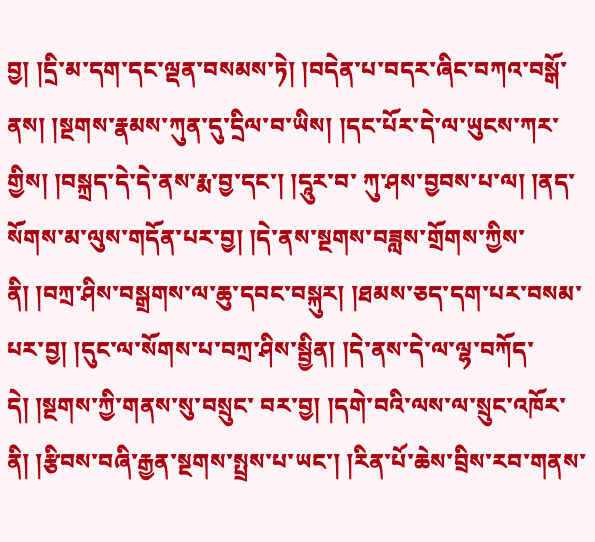བྱ། །དྲི་མ་དག་དང་ལྡན་བསམས་ཏེ། །བདེན་པ་བདར་ཞིང་བཀའ་བསྒོ་ནས། །སྔགས་རྣམས་ཀུན་དུ་དྲིལ་བ་ཡིས། །དང་པོར་དེ་ལ་ཡུངས་ཀར་གྱིས། །བསྐྲད་དེ་དེ་ནས་རྨ་བྱ་དང་། །དཱུར་བ་ ཀུ་ཤས་བྱབས་པ་ལ། །ནད་སོགས་མ་ལུས་གདོན་པར་བྱ། །དེ་ནས་སྔགས་བཟླས་གྲོགས་ཀྱིས་ནི། །བཀྲ་ཤིས་བསྒྲགས་ལ་ཆུ་དབང་བསྐུར། །ཐམས་ཅད་དག་པར་བསམ་པར་བྱ། །དུང་ལ་སོགས་པ་བཀྲ་ཤིས་སྦྱིན། །དེ་ནས་དེ་ལ་ལྷ་བཀོད་དེ། །སྔགས་ཀྱི་གནས་སུ་བསྲུང་ བར་བྱ། །དགེ་བའི་ལས་ལ་སྲུང་འཁོར་ནི། །རྩིབས་བཞི་རྒྱན་སྔགས་སྤྲས་པ་ཡང་། །རིན་པོ་ཆེས་བྲིས་རབ་གནས་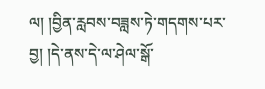ལ། །བྱིན་རླབས་བཟླས་ཏེ་གདགས་པར་བྱ། །དེ་ནས་དེ་ལ་ཤེལ་སྒོ་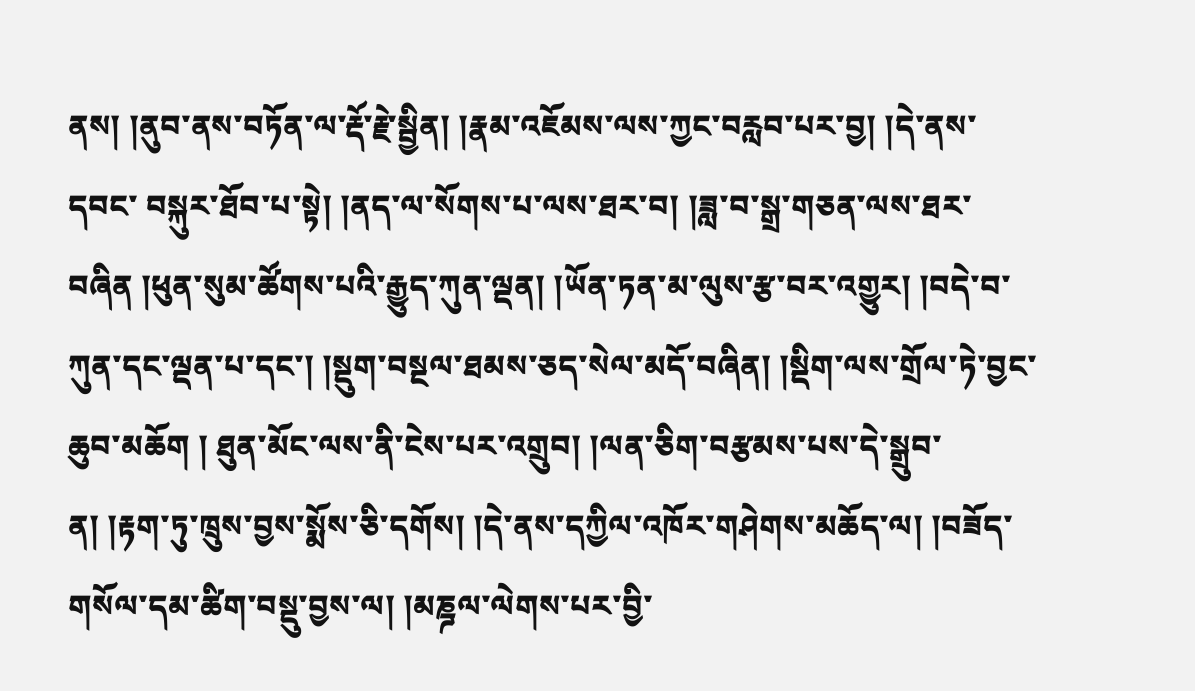ནས། །ནུབ་ནས་བཏོན་ལ་རྡོ་རྗེ་སྦྱིན། །རྣམ་འཇོམས་ལས་ཀྱང་བརླབ་པར་བྱ། །དེ་ནས་དབང་ བསྐུར་ཐོབ་པ་སྟེ། །ནད་ལ་སོགས་པ་ལས་ཐར་བ། །ཟླ་བ་སྒྲ་གཅན་ལས་ཐར་བཞིན །ཕུན་སུམ་ཚོགས་པའི་རྒྱུད་ཀུན་ལྡན། །ཡོན་ཏན་མ་ལུས་རྩ་བར་འགྱུར། །བདེ་བ་ཀུན་དང་ལྡན་པ་དང་། །སྡུག་བསྔལ་ཐམས་ཅད་སེལ་མདོ་བཞིན། །སྡིག་ལས་གྲོལ་ཏེ་བྱང་ཆུབ་མཆོག ། ཐུན་མོང་ལས་ནི་ངེས་པར་འགྲུབ། །ལན་ཅིག་བརྩམས་པས་དེ་སྒྲུབ་ན། །རྟག་ཏུ་ཁྲུས་བྱས་སྨོས་ཅི་དགོས། །དེ་ནས་དཀྱིལ་འཁོར་གཤེགས་མཆོད་ལ། །བཟོད་གསོལ་དམ་ཚིག་བསྡུ་བྱས་ལ། །མཎྜལ་ལེགས་པར་བྱི་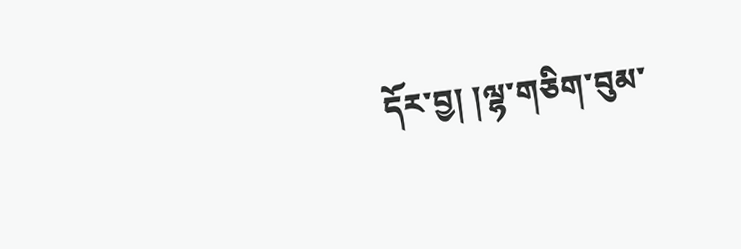དོར་བྱ། །ལྷ་གཅིག་བུམ་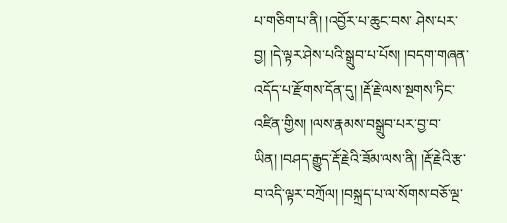པ་གཅིག་པ་ནི། །འབྱོར་པ་ཆུང་བས་ ཤེས་པར་བྱ། །དེ་ལྟར་ཤེས་པའི་སྒྲུབ་པ་པོས། །བདག་གཞན་འདོད་པ་རྫོགས་དོན་དུ། །རྡོ་རྗེ་ལས་སྔགས་ཏིང་འཛིན་གྱིས། །ལས་རྣམས་བསྒྲུབ་པར་བྱ་བ་ཡིན། །བཤད་རྒྱུད་རྡོ་རྗེའི་ཟོམ་ལས་ནི། །རྡོ་རྗེའི་རྩ་བ་འདི་ལྟར་བཀྲོལ། །བསྐྲད་པ་ལ་སོགས་བཅོ་ལྔ་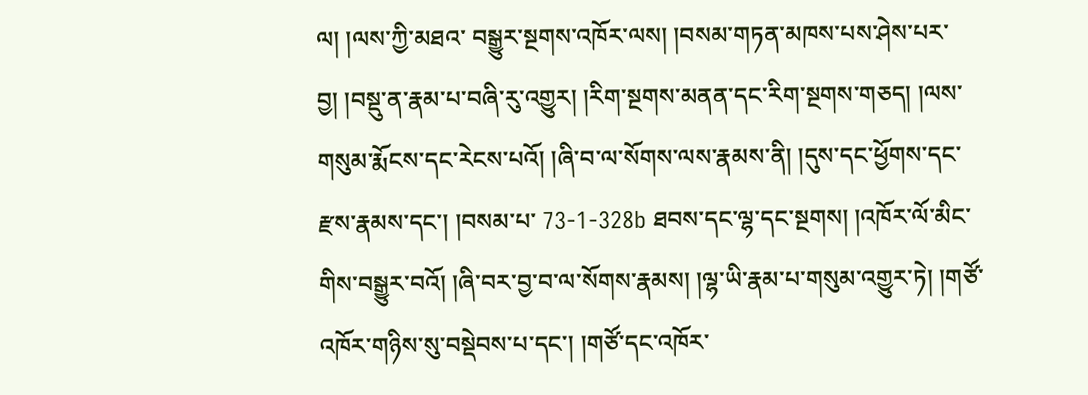ལ། །ལས་ཀྱི་མཐའ་ བསྒྱུར་སྔགས་འཁོར་ལས། །བསམ་གཏན་མཁས་པས་ཤེས་པར་བྱ། །བསྡུ་ན་རྣམ་པ་བཞི་རུ་འགྱུར། །རིག་སྔགས་མནན་དང་རིག་སྔགས་གཅད། །ལས་གསུམ་རྨོངས་དང་རེངས་པའོ། །ཞི་བ་ལ་སོགས་ལས་རྣམས་ནི། །དུས་དང་ཕྱོགས་དང་རྫས་རྣམས་དང་། །བསམ་པ་ 73-1-328b ཐབས་དང་ལྷ་དང་སྔགས། །འཁོར་ལོ་མིང་གིས་བསྒྱུར་བའོ། །ཞི་བར་བྱ་བ་ལ་སོགས་རྣམས། །ལྷ་ཡི་རྣམ་པ་གསུམ་འགྱུར་ཏེ། །གཙོ་འཁོར་གཉིས་སུ་བསྡེབས་པ་དང་། །གཙོ་དང་འཁོར་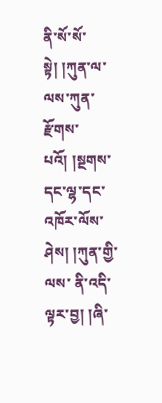ནི་སོ་སོ་སྟེ། །ཀུན་ལ་ལས་ཀུན་རྫོགས་པའོ། །སྔགས་དང་ལྷ་དང་འཁོར་ལོས་ཤེས། །ཀུན་གྱི་ལས་ ནི་འདི་ལྟར་བྱ། །ཞི་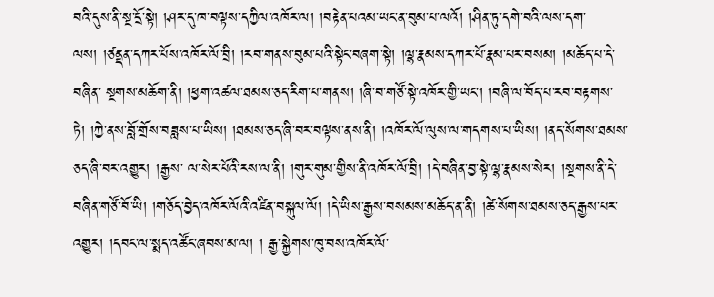བའི་དུས་ནི་སྔ་དྲོ་སྟེ། །ཤར་དུ་ཁ་བལྟས་དཀྱིལ་འཁོར་ལ། །བརྟེན་པའམ་ཡང་ན་བུམ་པ་ལའོ། །ཤིན་ཏུ་དགེ་བའི་ལས་དག་ལས། །ཙནྡན་དཀར་པོས་འཁོར་ལོ་བྲི། །རབ་གནས་བུམ་པའི་སྟེང་བཞག་སྟེ། །ལྷ་རྣམས་དཀར་པོ་རྣམ་པར་བསམ། །མཆོད་པ་དེ་བཞིན་ སྔགས་མཆོག་ནི། །ཕྱག་འཚལ་ཐམས་ཅད་རིག་པ་གནས། །ཞི་བ་གཙོ་སྟེ་འཁོར་གྱི་ཡང་། །བཞི་ལ་བོད་པ་རབ་བརྟགས་ཏེ། །ཀྱེ་ནས་བློ་གྲོས་བཟླས་པ་ཡིས། །ཐམས་ཅད་ཞི་བར་བལྟས་ནས་ནི། །འཁོར་ལོ་ལུས་ལ་གདགས་པ་ཡིས། །ནད་སོགས་ཐམས་ཅད་ཞི་བར་འགྱུར། །རྒྱས་ ལ་སེར་པོའི་རས་ལ་ནི། །གུར་གུམ་གྱིས་ནི་འཁོར་ལོ་བྲི། །དེ་བཞིན་བྱ་སྟེ་ལྷ་རྣམས་སེར། །སྔགས་ནི་དེ་བཞིན་གཙོ་བོ་ཡི། །གཅོད་བྱེད་འཁོར་ལོའི་འཛིན་བསྐུལ་ལོ། །དེ་ཡིས་རྒྱས་བསམས་མཆོད་ན་ནི། །ཚེ་སོགས་ཐམས་ཅད་རྒྱས་པར་འགྱུར། །དབང་ལ་སྨད་འཚོང་ཞབས་མ་ལ། ། རྒྱ་སྐྱེགས་ཁུ་བས་འཁོར་ལོ་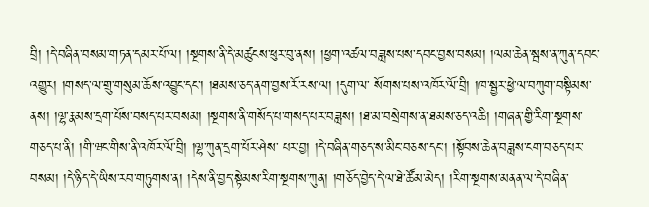བྲི། །དེ་བཞིན་བསམ་གཏན་དམར་པོ་ལ། །སྔགས་ནི་དེ་མཚུངས་ཕུར་བུ་ནས། །ཕྱག་འཚལ་བཟླས་པས་དབང་བྱས་བསམ། །ལམ་ཆེན་སྦས་ན་ཀུན་དབང་འགྱུར། །གསད་ལ་གྲུ་གསུམ་ཆོས་འབྱུང་དང་། །ཐམས་ཅད་ནག་བྱས་རོ་རས་ལ། །དུག་ལ་ སོགས་པས་འཁོར་ལོ་བྲི། །ཁ་སྦྱར་ཕྱེ་ལ་བཀུག་བསྟིམས་ནས། །ལྷ་རྣམས་དྲག་པོས་བསད་པར་བསམ། །སྔགས་ནི་གསོད་པ་གསད་པར་བཟླས། །ཐ་མ་བསྲེགས་ན་ཐམས་ཅད་འཆི། །གཞན་གྱི་རིག་སྔགས་གཅད་པ་ནི། །གི་ཝང་གིས་ནི་འཁོར་ལོ་བྲི། །ལྷ་ཀུན་དྲག་པོར་ཤེས་ པར་བྱ། །དེ་བཞིན་གཅད་ས་མིང་བཅས་དང་། །སྟོབས་ཆེན་བཟླས་ངག་བཅད་པར་བསམ། །དེ་ཉིད་དེ་ཡིས་རབ་གཏུགས་ན། །དེས་ནི་བྱད་སྟེམས་རིག་སྔགས་ཀུན། །གཅོད་བྱེད་དེ་ལ་ཐེ་ཚོམ་མེད། །རིག་སྔགས་མནན་ལ་དེ་བཞིན་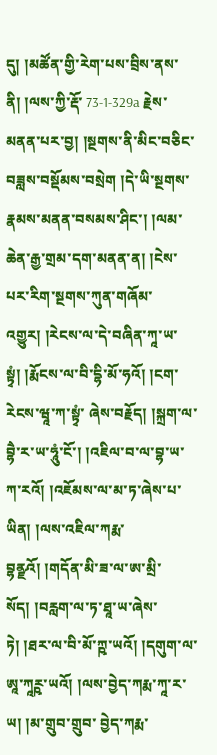དུ། །མཚོན་གྱི་རེག་པས་བྲིས་ནས་ནི། །ལས་ཀྱི་རྡོ་ 73-1-329a རྗེས་མནན་པར་བྱ། །སྔགས་ནི་མིང་བཅིང་བཟླས་བསྡོམས་བསྲེག །དེ་ཡི་སྔགས་རྣམས་མནན་བསམས་ཤིང་། །ལམ་ཆེན་རྒྱ་གྲམ་དག་མནན་ན། །ངེས་པར་རིག་སྔགས་ཀུན་གཞོམ་འགྱུར། །རེངས་ལ་དེ་བཞིན་ཀཱ་ཡ་སྟྭཾ། །རྨོངས་ལ་བི་དྷི་མོ་ཧའོ། །ངག་རེངས་ཝཱ་ཀ་སྟྭཾ་ ཞེས་བརྗོད། །སྐྲག་ལ་བྷཻ་ར་ཡ་ཧཱུཾ་ངོ་། །འཇིལ་བ་ལ་བྷ་ཡ་ཀ་རའོ། །འཇོམས་ལ་མ་ཏ་ཞེས་པ་ཡིན། །ལས་འཇིལ་ཀརྨ་བྷནྫའོ། །གདོན་མི་ཟ་ལ་ཨ་མྲི་སོད། །བརླག་ལ་ཏ་ཐཱ་ཡ་ཞེས་ཏེ། །ཐར་ལ་བི་མོ་ཀྵ་ཡའོ། །དགུག་ལ་ཨཱ་ཀཱཪྵ་ཡའོ། །ལས་བྱེད་ཀརྨ་ཀཱ་ར་ཡ། །མ་གྲུབ་གྲུབ་ བྱེད་ཀརྨ་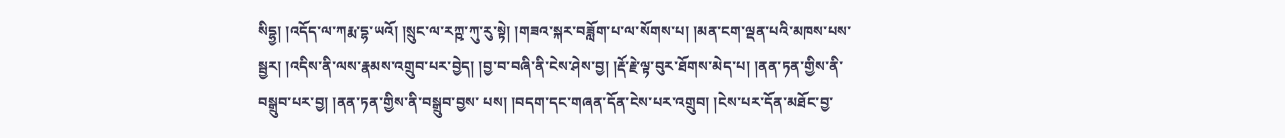སིདྷྱ། །འདོད་ལ་ཀརྨ་དྷ་ཡའོ། །སྲུང་ལ་རཀྵ་ཀུ་རུ་སྟེ། །གཟའ་སྐར་བཟློག་པ་ལ་སོགས་པ། །མན་ངག་ལྡན་པའི་མཁས་པས་སྦྱར། །འདིས་ནི་ལས་རྣམས་འགྲུབ་པར་བྱེད། །བྱ་བ་བཞི་ནི་ངེས་ཤེས་བྱ། །རྡོ་རྗེ་ལྟ་བུར་ཐོགས་མེད་པ། །ནན་ཏན་གྱིས་ནི་བསྒྲུབ་པར་བྱ། །ནན་ཏན་གྱིས་ནི་བསྒྲུབ་བྱས་ པས། །བདག་དང་གཞན་དོན་ངེས་པར་འགྲུབ། །ངེས་པར་དོན་མཐོང་བྱ་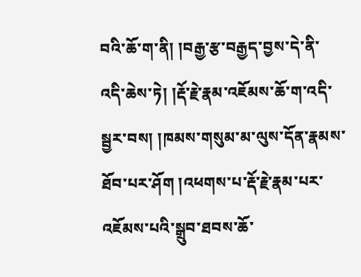བའི་ཆོ་ག་ནི། །བརྒྱ་རྩ་བརྒྱད་བྱས་དེ་ནི་འདི་ཆེས་ཏེ། །རྡོ་རྗེ་རྣམ་འཇོམས་ཆོ་ག་འདི་སྦྱར་བས། །ཁམས་གསུམ་མ་ལུས་དོན་རྣམས་ཐོབ་པར་ཤོག །འཕགས་པ་རྡོ་རྗེ་རྣམ་པར་འཇོམས་པའི་སྒྲུབ་ཐབས་ཆོ་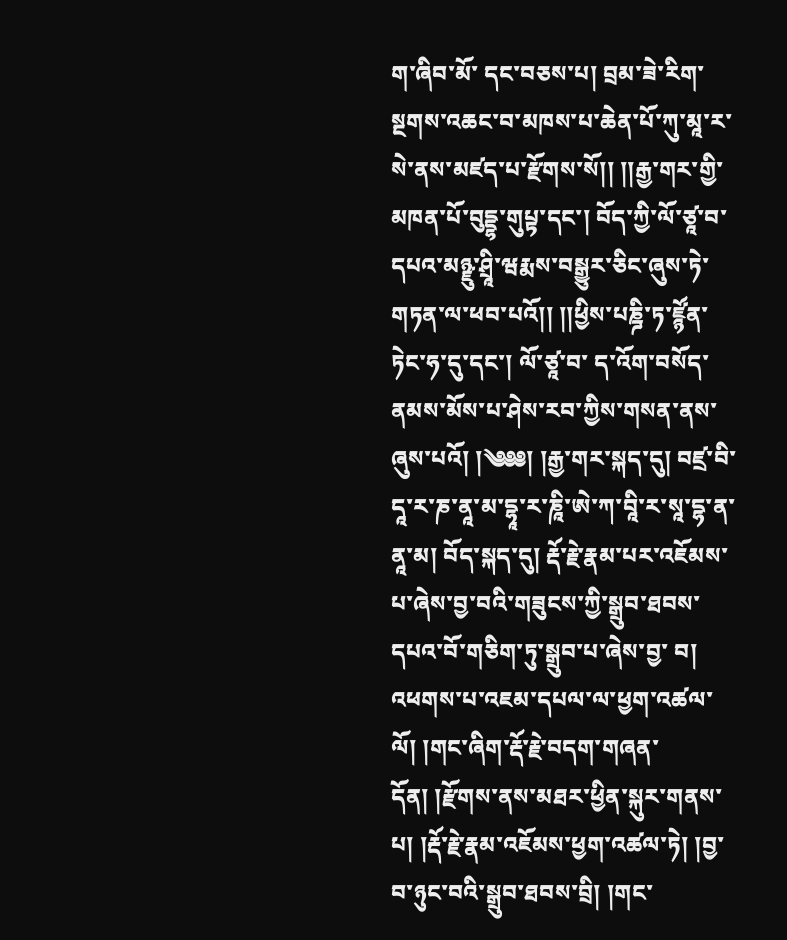ག་ཞིབ་མོ་ དང་བཅས་པ། བྲམ་ཟེ་རིག་སྔགས་འཆང་བ་མཁས་པ་ཆེན་པོ་ཀུ་མཱ་ར་སེ་ནས་མཛད་པ་རྫོགས་སོ།། །།རྒྱ་གར་གྱི་མཁན་པོ་བུདྡྷ་གུཔྟ་དང་། བོད་ཀྱི་ལོ་ཙཱ་བ་དཔའ་མཉྫུ་ཤྲཱི་ཝརྨས་བསྒྱུར་ཅིང་ཞུས་ཏེ་གཏན་ལ་ཕབ་པའོ།། །།ཕྱིས་པཎྜི་ཏ་ཛྙོན་ཏེང་ཧ་དུ་དང་། ལོ་ཙཱ་བ་ ད་འོག་བསོད་ནམས་མོས་པ་ཤེས་རབ་ཀྱིས་གསན་ནས་ཞུས་པའོ། །༄༅༅། །རྒྱ་གར་སྐད་དུ། བཛྲ་བི་དཱ་ར་ཎ་ནཱ་མ་དྷཱ་ར་ཎཱི་ཨེ་ཀ་བཱི་ར་སཱ་དྷ་ན་ནཱ་མ། བོད་སྐད་དུ། རྡོ་རྗེ་རྣམ་པར་འཇོམས་པ་ཞེས་བྱ་བའི་གཟུངས་ཀྱི་སྒྲུབ་ཐབས་དཔའ་བོ་གཅིག་ཏུ་སྒྲུབ་པ་ཞེས་བྱ་ བ། འཕགས་པ་འཇམ་དཔལ་ལ་ཕྱག་འཚལ་ལོ། །གང་ཞིག་རྡོ་རྗེ་བདག་གཞན་དོན། །རྫོགས་ནས་མཐར་ཕྱིན་སྐུར་གནས་པ། །རྡོ་རྗེ་རྣམ་འཇོམས་ཕྱག་འཚལ་ཏེ། །བྱ་བ་ཉུང་བའི་སྒྲུབ་ཐབས་བྲི། །གང་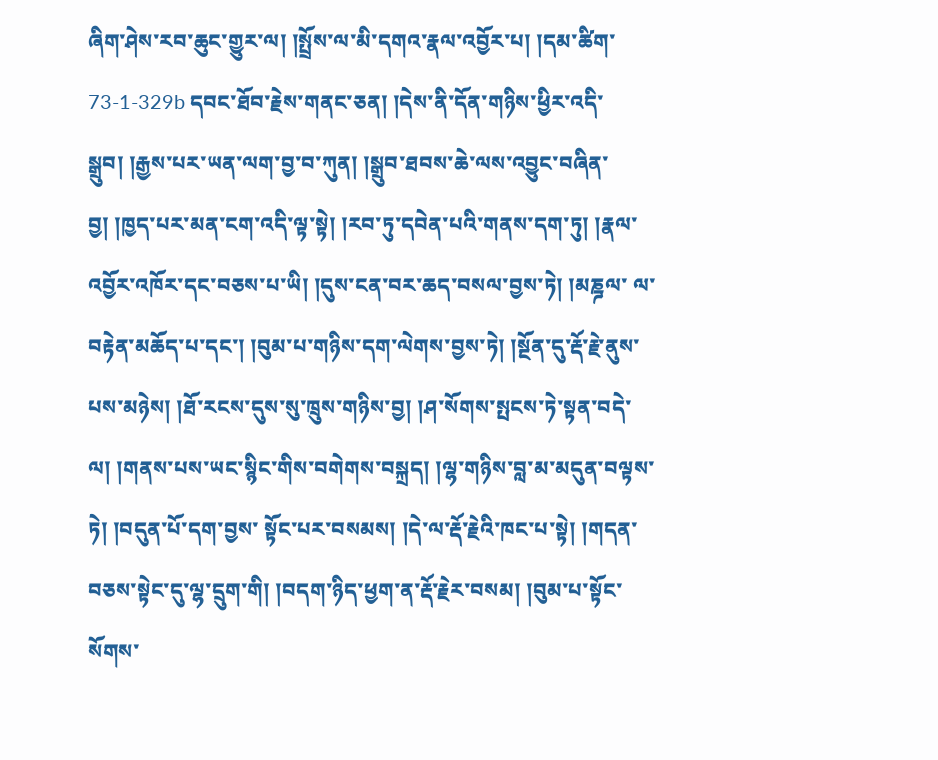ཞིག་ཤེས་རབ་ཆུང་གྱུར་ལ། །སྤྲོས་ལ་མི་དགའ་རྣལ་འབྱོར་པ། །དམ་ཚིག་ 73-1-329b དབང་ཐོབ་རྗེས་གནང་ཅན། །དེས་ནི་དོན་གཉིས་ཕྱིར་འདི་སྒྲུབ། །རྒྱས་པར་ཡན་ལག་བྱ་བ་ཀུན། །སྒྲུབ་ཐབས་ཆེ་ལས་འབྱུང་བཞིན་བྱ། །ཁྱད་པར་མན་ངག་འདི་ལྟ་སྟེ། །རབ་ཏུ་དབེན་པའི་གནས་དག་ཏུ། །རྣལ་འབྱོར་འཁོར་དང་བཅས་པ་ཡི། །དུས་ངན་བར་ཆད་བསལ་བྱས་ཏེ། །མཎྜལ་ ལ་བརྟེན་མཆོད་པ་དང་། །བུམ་པ་གཉིས་དག་ལེགས་བྱས་ཏེ། །སྔོན་དུ་རྡོ་རྗེ་ནུས་པས་མཉེས། །ཐོ་རངས་དུས་སུ་ཁྲུས་གཉིས་བྱ། །ཤ་སོགས་སྤངས་ཏེ་སྟན་བདེ་ལ། །གནས་པས་ཡང་སྙིང་གིས་བགེགས་བསྐྲད། །ལྷ་གཉིས་བླ་མ་མདུན་བལྟས་ཏེ། །བདུན་པོ་དག་བྱས་ སྟོང་པར་བསམས། །དེ་ལ་རྡོ་རྗེའི་ཁང་པ་སྟེ། །གདན་བཅས་སྟེང་དུ་ལྷ་དྲུག་གི། །བདག་ཉིད་ཕྱག་ན་རྡོ་རྗེར་བསམ། །བུམ་པ་སྟོང་སོགས་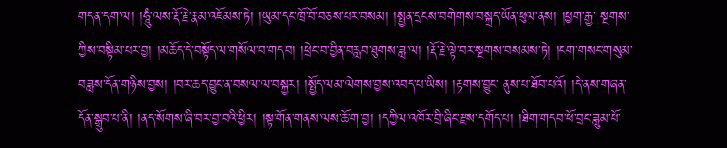གདན་དག་ལ། །ཧཱུཾ་ལས་རྡོ་རྗེ་རྣམ་འཇོམས་ཏེ། །ཡུམ་དང་ཁྲོ་བོ་བཅས་པར་བསམ། །སྤྱན་དྲངས་བགེགས་བསྐྲད་ཡོན་ཕུལ་ནས། །ཕྱག་རྒྱ་ སྔགས་ཀྱིས་བསྟིམ་པར་བྱ། །མཆོད་དེ་བསྟོད་ལ་གསོལ་བ་གདབ། །ཕྲེང་བ་བྱིན་བརླབ་ཐུགས་ཟླ་ལ། །རྡོ་རྗེ་ལྟེ་བར་སྔགས་བསམས་ཏེ། །ངག་གསང་གསུམ་བཟླས་དོན་གཉིས་བྱས། །བར་ཆད་བྱུང་ན་བསལ་ལ་བསྐྱར། །སྤྱོད་ལམ་ལེགས་བྱས་འབད་པ་ཡིས། །རྟགས་བྱུང་ ནུས་པ་ཐོབ་པའོ། །དེ་ནས་གཞན་དོན་སྒྲུབ་པ་ནི། །ནད་སོགས་ཞི་བར་བྱ་བའི་ཕྱིར། །སྟ་གོན་གནས་ལས་ཆོ་ག་བྱ། །དཀྱིལ་འཁོར་བྲི་ཞིང་རྫས་དགོད་པ། །ཐིག་གདབ་ཕོ་བྲང་ཟླུམ་པོ་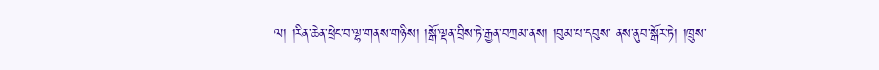ལ། །རིན་ཆེན་ཕྲེང་བ་ལྷ་གནས་གཉིས། །སྒོ་ལྡན་བྲིས་ཏེ་རྒྱན་བཀྲམ་ནས། །བུམ་པ་དབུས་ ནས་ནུབ་སྒོར་ཏེ། །ཁྲུས་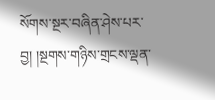སོགས་སྔར་བཞིན་ཤེས་པར་བྱ། །སྔགས་གཉིས་གྲངས་ལྡན་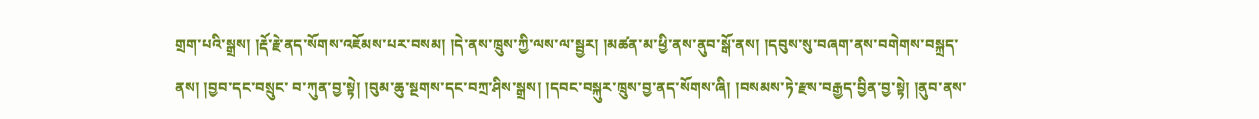གྲག་པའི་སྒྲས། །རྡོ་རྗེ་ནད་སོགས་འཇོམས་པར་བསམ། །དེ་ནས་ཁྲུས་ཀྱི་ལས་ལ་སྦྱར། །མཚན་མ་ཕྱི་ནས་ནུབ་སྒོ་ནས། །དབུས་སུ་བཞག་ནས་བགེགས་བསྐྲད་ནས། །བྱབ་དང་བསྲུང་ བ་ཀུན་བྱ་སྟེ། །བུམ་ཆུ་སྔགས་དང་བཀྲ་ཤིས་སྒྲས། །དབང་བསྐུར་ཁྲུས་བྱ་ནད་སོགས་ཞི། །བསམས་ཏེ་རྫས་བརྒྱད་བྱིན་བྱ་སྟེ། །ནུབ་ནས་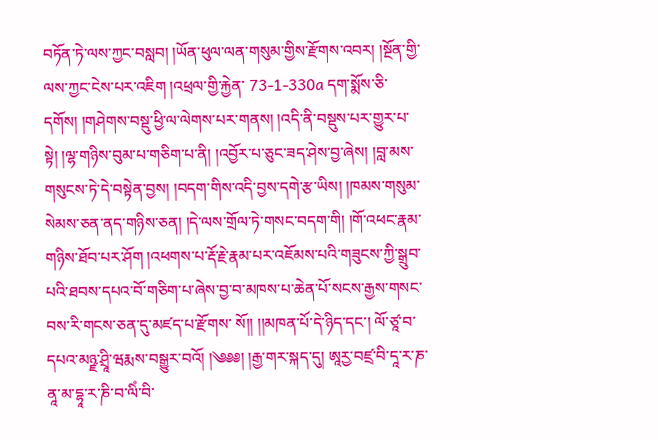བཏོན་ཏེ་ལས་ཀྱང་བསླབ། །ཡོན་ཕུལ་ལན་གསུམ་གྱིས་རྫོགས་འབར། །སྔོན་གྱི་ལས་ཀྱང་ངེས་པར་འཇིག །འཕྲལ་གྱི་རྐྱེན་ 73-1-330a དག་སྨོས་ཅི་དགོས། །གཤེགས་བསྡུ་ཕྱི་ལ་ལེགས་པར་གནས། །འདི་ནི་བསྡུས་པར་གྱུར་པ་སྟེ། །ལྷ་གཉིས་བུམ་པ་གཅིག་པ་ནི། །འབྱོར་པ་ཅུང་ཟད་ཤེས་བྱ་ཞེས། །བླ་མས་གསུངས་ཏེ་དེ་བསྟེན་བྱས། །བདག་གིས་འདི་བྱས་དགེ་རྩ་ཡིས། །ཁམས་གསུམ་ སེམས་ཅན་ནད་གཉིས་ཅན། །དེ་ལས་གྲོལ་ཏེ་གསང་བདག་གི། །གོ་འཕང་རྣམ་གཉིས་ཐོབ་པར་ཤོག །འཕགས་པ་རྡོ་རྗེ་རྣམ་པར་འཇོམས་པའི་གཟུངས་ཀྱི་སྒྲུབ་པའི་ཐབས་དཔའ་བོ་གཅིག་པ་ཞེས་བྱ་བ་མཁས་པ་ཆེན་པོ་སངས་རྒྱས་གསང་བས་རི་གངས་ཅན་དུ་མཛད་པ་རྫོགས་ སོ།། །།མཁན་པོ་དེ་ཉིད་དང་། ལོ་ཙཱ་བ་དཔའ་མཉྫ་ཤྲཱི་ཝརྨས་བསྒྱུར་བའོ། །༄༅༅། །རྒྱ་གར་སྐད་དུ། ཨཱརྱ་བཛྲ་བི་དཱ་ར་ཎ་ནཱ་མ་དྷཱ་ར་ཎི་བ་ལིཾ་བི་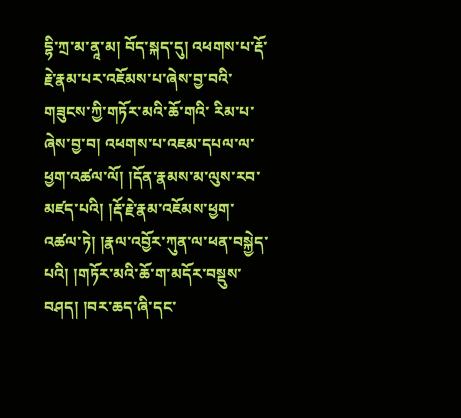དྷི་ཀྲ་མ་ནཱ་མ། བོད་སྐད་དུ། འཕགས་པ་རྡོ་རྗེ་རྣམ་པར་འཇོམས་པ་ཞེས་བྱ་བའི་གཟུངས་ཀྱི་གཏོར་མའི་ཆོ་གའི་ རིམ་པ་ཞེས་བྱ་བ། འཕགས་པ་འཇམ་དཔལ་ལ་ཕྱག་འཚལ་ལོ། །དོན་རྣམས་མ་ལུས་རབ་མཛད་པའི། །རྡོ་རྗེ་རྣམ་འཇོམས་ཕྱག་འཚལ་ཏེ། །རྣལ་འབྱོར་ཀུན་ལ་ཕན་བསྐྱེད་པའི། །གཏོར་མའི་ཆོ་ག་མདོར་བསྡུས་བཤད། །བར་ཆད་ཞི་དང་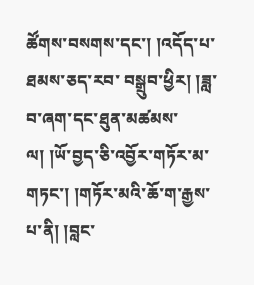ཚོགས་བསགས་དང་། །འདོད་པ་ཐམས་ཅད་རབ་ བསྒྲུབ་ཕྱིར། །ཟླ་བ་ཞག་དང་ཐུན་མཚམས་ལ། །ཡོ་བྱད་ཅི་འབྱོར་གཏོར་མ་གཏང་། །གཏོར་མའི་ཆོ་ག་རྒྱས་པ་ནི། །བླང་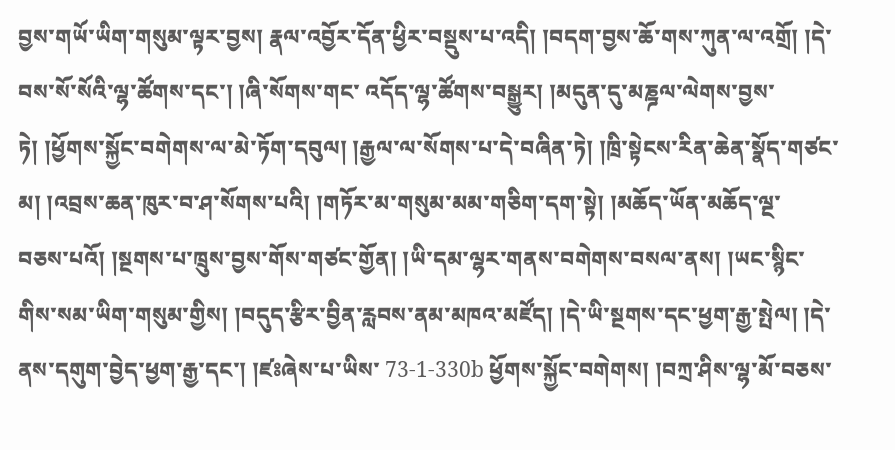བྱས་གཡོ་ཡིག་གསུམ་ལྟར་བྱས། རྣལ་འབྱོར་དོན་ཕྱིར་བསྡུས་པ་འདི། །བདག་བྱས་ཆོ་གས་ཀུན་ལ་འགྲོ། །དེ་བས་སོ་སོའི་ལྷ་ཚོགས་དང་། །ཞི་སོགས་གང་ འདོད་ལྷ་ཚོགས་བསྒྱུར། །མདུན་དུ་མཎྜལ་ལེགས་བྱས་ཏེ། །ཕྱོགས་སྐྱོང་བགེགས་ལ་མེ་ཏོག་དབུལ། །རྒྱལ་ལ་སོགས་པ་དེ་བཞིན་ཏེ། །ཁྲི་སྟེངས་རིན་ཆེན་སྣོད་གཙང་མ། །འབྲས་ཆན་ཁུར་བ་ཤ་སོགས་པའི། །གཏོར་མ་གསུམ་མམ་གཅིག་དག་སྟེ། །མཆོད་ཡོན་མཆོད་ལྔ་ བཅས་པའོ། །སྔགས་པ་ཁྲུས་བྱས་གོས་གཙང་གྱོན། །ཡི་དམ་ལྷར་གནས་བགེགས་བསལ་ནས། །ཡང་སྙིང་གིས་སམ་ཡིག་གསུམ་གྱིས། །བདུད་རྩིར་བྱིན་རླབས་ནམ་མཁའ་མཛོད། །དེ་ཡི་སྔགས་དང་ཕྱག་རྒྱ་སྤེལ། །དེ་ནས་དགུག་བྱེད་ཕྱག་རྒྱ་དང་། །ཛཿཞེས་པ་ཡིས་ 73-1-330b ཕྱོགས་སྐྱོང་བགེགས། །བཀྲ་ཤིས་ལྷ་མོ་བཅས་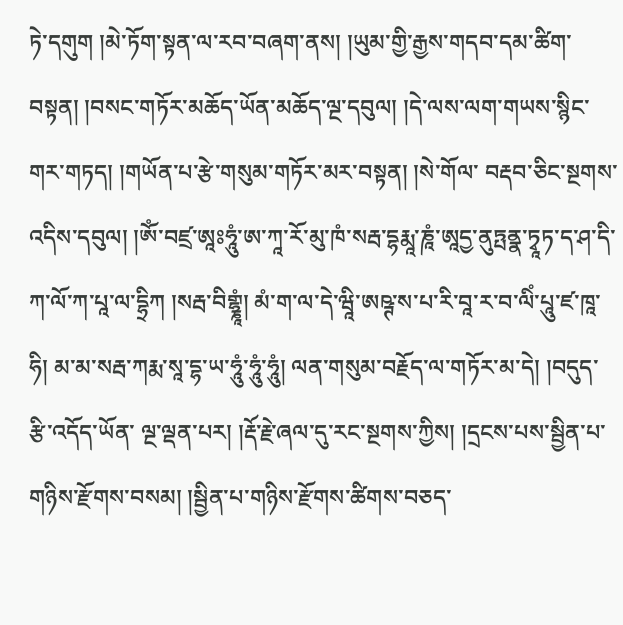ཏེ་དགུག །མེ་ཏོག་སྟན་ལ་རབ་བཞག་ནས། །ཡུམ་གྱི་རྒྱས་གདབ་དམ་ཚིག་བསྟན། །བསང་གཏོར་མཆོད་ཡོན་མཆོད་ལྔ་དབུལ། །དེ་ལས་ལག་གཡས་སྙིང་གར་གཏད། །གཡོན་པ་རྩེ་གསུམ་གཏོར་མར་བསྟན། །སེ་གོལ་ བརྡབ་ཅིང་སྔགས་འདིས་དབུལ། །ཨོཾ་བཛྲ་ཨཱཿཧཱུཾ་ཨ་ཀཱ་རོ་མུ་ཁཾ་སརྦ་དྷརྨཱ་ཎཱཾ་ཨཱདྱ་ནུཏྤནྣ་ཏྭཱཏ་ད་ཤ་དི་ཀ་ལོ་ཀ་པཱ་ལ་དྷྲིཀ །སརྦ་བིགྷྣཱཾ། མཾ་ག་ལ་དེ་ཝཱི་ཨཥྚ་ས་པ་རི་བཱ་ར་བ་ལིཾ་པཱུ་ཛ་ཁཱ་ཧི། མ་མ་སརྦ་ཀརྨ་སཱ་དྷ་ཡ་ཧཱུཾ་ཧཱུཾ་ཧཱུཾ། ལན་གསུམ་བརྗོད་ལ་གཏོར་མ་དེ། །བདུད་རྩི་འདོད་ཡོན་ ལྔ་ལྡན་པར། །རྡོ་རྗེ་ཞལ་དུ་རང་སྔགས་ཀྱིས། །དྲངས་པས་སྦྱིན་པ་གཉིས་རྫོགས་བསམ། །སྦྱིན་པ་གཉིས་རྫོགས་ཚིགས་བཅད་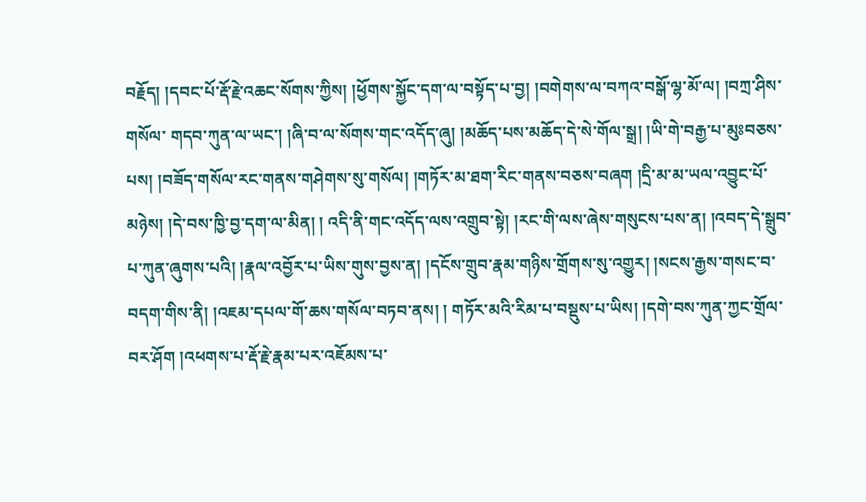བརྗོད། །དབང་པོ་རྡོ་རྗེ་འཆང་སོགས་ཀྱིས། །ཕྱོགས་སྐྱོང་དག་ལ་བསྟོད་པ་བྱ། །བགེགས་ལ་བཀའ་བསྒོ་ལྷ་མོ་ལ། །བཀྲ་ཤིས་གསོལ་ གདབ་ཀུན་ལ་ཡང་། །ཞི་བ་ལ་སོགས་གང་འདོད་ཞུ། །མཆོད་པས་མཆོད་དེ་སེ་གོལ་སྒྲ། །ཡི་གེ་བརྒྱ་པ་མུཿབཅས་པས། །བཟོད་གསོལ་རང་གནས་གཤེགས་སུ་གསོལ། །གཏོར་མ་ཐག་རིང་གནས་བཅས་བཞག །དྲི་མ་མ་ཡལ་འབྱུང་པོ་མཉེས། །དེ་བས་ཁྱི་བྱ་དག་ལ་མིན། ། འདི་ནི་གང་འདོད་ལས་འགྲུབ་སྟེ། །རང་གི་ལས་ཞེས་གསུངས་པས་ན། །འབད་དེ་སྒྲུབ་པ་ཀུན་ཞུགས་པའི། །རྣལ་འབྱོར་པ་ཡིས་གུས་བྱས་ན། །དངོས་གྲུབ་རྣམ་གཉིས་གྲོགས་སུ་འགྱུར། །སངས་རྒྱས་གསང་བ་བདག་གིས་ནི། །འཇམ་དཔལ་གོ་ཆས་གསོལ་བཏབ་ནས། ། གཏོར་མའི་རིམ་པ་བསྡུས་པ་ཡིས། །དགེ་བས་ཀུན་ཀྱང་གྲོལ་བར་ཤོག །འཕགས་པ་རྡོ་རྗེ་རྣམ་པར་འཇོམས་པ་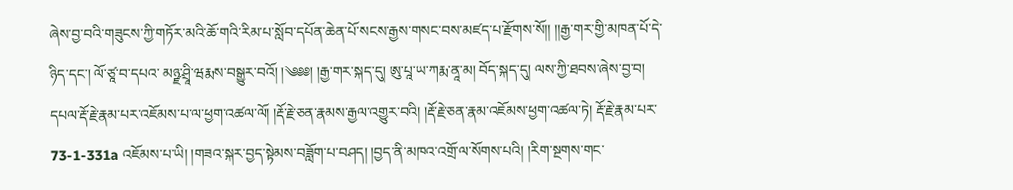ཞེས་བྱ་བའི་གཟུངས་ཀྱི་གཏོར་མའི་ཆོ་གའི་རིམ་པ་སློབ་དཔོན་ཆེན་པོ་སངས་རྒྱས་གསང་བས་མཛད་པ་རྫོགས་སོ།། །།རྒྱ་གར་གྱི་མཁན་པོ་དེ་ཉིད་དང་། ལོ་ཙཱ་བ་དཔའ་ མཉྫ་ཤྲཱི་ཝརྨས་བསྒྱུར་བའོ། །༄༅༅། །རྒྱ་གར་སྐད་དུ། ཨུ་པཱ་ཡ་ཀརྨ་ནཱ་མ། བོད་སྐད་དུ། ལས་ཀྱི་ཐབས་ཞེས་བྱ་བ། དཔལ་རྡོ་རྗེ་རྣམ་པར་འཇོམས་པ་ལ་ཕྱག་འཚལ་ལོ། །རྡོ་རྗེ་ཅན་རྣམས་རྒྱལ་འགྱུར་བའི། །རྡོ་རྗེ་ཅན་རྣམ་འཇོམས་ཕྱག་འཚལ་ཏེ། རྡོ་རྗེ་རྣམ་པར་ 73-1-331a འཇོམས་པ་ཡི། །གཟའ་སྐར་བྱད་སྟེམས་བཟློག་པ་བཤད། །བྱད་ནི་མཁའ་འགྲོ་ལ་སོགས་པའི། །རིག་སྔགས་གང་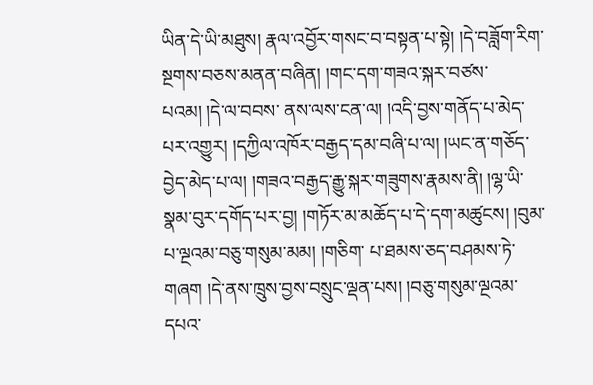ཡིན་དེ་ཡི་མཐུས། རྣལ་འབྱོར་གསང་བ་བསྟན་པ་སྟེ། །དེ་བཟློག་རིག་སྔགས་བཅས་མནན་བཞིན། །གང་དག་གཟའ་སྐར་བཙས་པའམ། །དེ་ལ་བབས་ ནས་ལས་ངན་ལ། །འདི་བྱས་གནོད་པ་མེད་པར་འགྱུར། །དཀྱིལ་འཁོར་བརྒྱད་དམ་བཞི་པ་ལ། །ཡང་ན་གཅོད་བྱེད་མེད་པ་ལ། །གཟའ་བརྒྱད་རྒྱུ་སྐར་གཟུགས་རྣམས་ནི། །ལྷ་ཡི་སྣམ་བུར་དགོད་པར་བྱ། །གཏོར་མ་མཆོད་པ་དེ་དག་མཚུངས། །བུམ་པ་ལྔའམ་བཅུ་གསུམ་མམ། །གཅིག་ པ་ཐམས་ཅད་བཤམས་ཏེ་གཞག །དེ་ནས་ཁྲུས་བྱས་བསྲུང་ལྡན་པས། །བཅུ་གསུམ་ལྔའམ་དཔའ་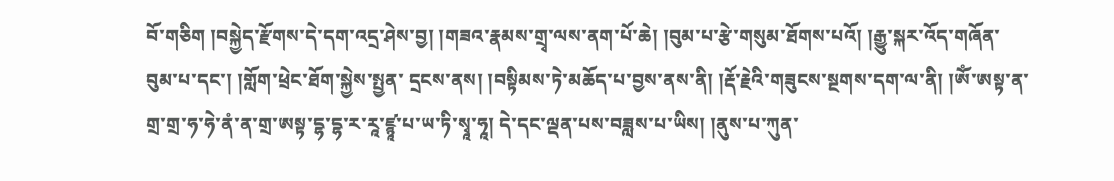བོ་གཅིག །བསྐྱེད་རྫོགས་དེ་དག་འདྲ་ཤེས་བྱ། །གཟའ་རྣམས་གྲྭ་ལས་ནག་པོ་ཆེ། །བུམ་པ་རྩེ་གསུམ་ཐོགས་པའོ། །རྒྱུ་སྐར་འོད་གཞོན་བུམ་པ་དང་། །གློག་ཕྲེང་ཐོག་སྐྱེས་སྤྱན་ དྲངས་ནས། །བསྟིམས་ཏེ་མཆོད་པ་བྱས་ནས་ནི། །རྡོ་རྗེའི་གཟུངས་སྔགས་དག་ལ་ནི། །ཨོཾ་ཨསྟ་ན་གྲ་གྲ་ཧ་ཧེ་ནཾ་ན་གྲ་ཨསྟ་དྷ་དྷ་ར་རཱ་ཛྙཱ་པ་ཡ་ཏི་སྭཱ་ཧཱ། དེ་དང་ལྡན་པས་བཟླས་པ་ཡིས། །ནུས་པ་ཀུན་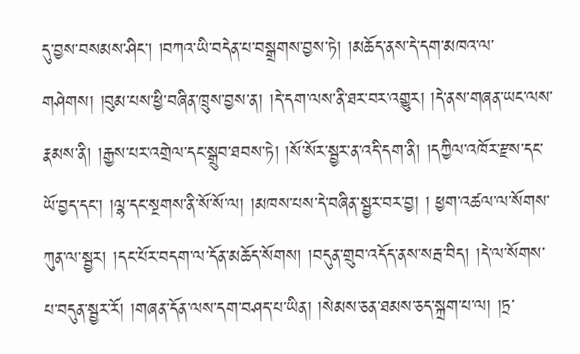དུ་བྱས་བསམས་ཤིང་། །བཀའ་ཡི་བདེན་པ་བསྒྲགས་བྱས་ཏེ། །མཆོད་ནས་དེ་དག་མཁའ་ལ་ གཤེགས། །བུམ་པས་ཕྱི་བཞིན་ཁྲུས་བྱས་ན། །དེ་དག་ལས་ནི་ཐར་བར་འགྱུར། །དེ་ནས་གཞན་ཡང་ལས་རྣམས་ནི། །རྒྱས་པར་འགྲེལ་དང་སྒྲུབ་ཐབས་ཏེ། །སོ་སོར་སྦྱར་ན་འདི་དག་ནི། །དཀྱིལ་འཁོར་རྫས་དང་ཡོ་བྱད་དང་། །ལྷ་དང་སྔགས་ནི་སོ་སོ་ལ། །མཁས་པས་དེ་བཞིན་སྦྱར་བར་བྱ། ། ཕྱག་འཚལ་ལ་སོགས་ཀུན་ལ་སྦྱར། །དང་པོར་བདག་ལ་དོན་མཆོད་སོགས། །བདུན་གྲུབ་འདོད་ནས་སརྦ་བིད། །དེ་ལ་སོགས་པ་བདུན་སྦྱར་རོ། །གཞན་དོན་ལས་དག་བཤད་པ་ཡིན། །སེམས་ཅན་ཐམས་ཅད་སྐྲག་པ་ལ། །ཏྲ་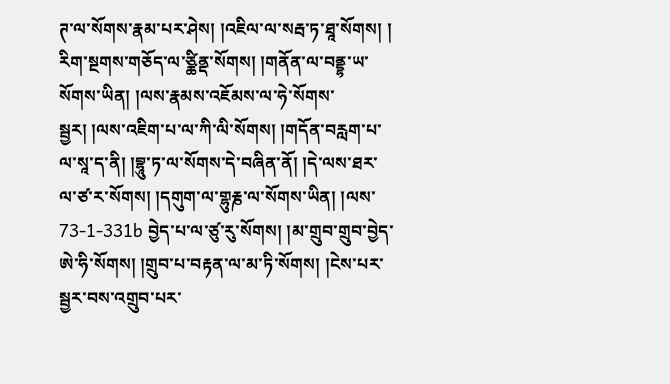ཊ་ལ་སོགས་རྣམ་པར་ཤེས། །འཇིལ་ལ་སརྦ་ཏ་ཐཱ་སོགས། ། རིག་སྔགས་གཅོད་ལ་ཙྪིནྡ་སོགས། །གནོན་ལ་བནྡྷ་ཡ་སོགས་ཡིན། །ལས་རྣམས་འཇོམས་ལ་ཧེ་སོགས་སྦྱར། །ལས་འཇིག་པ་ལ་ཀི་ལི་སོགས། །གདོན་བརླག་པ་ལ་སཱ་ད་ནི། །བྷཱུ་ཏ་ལ་སོགས་དེ་བཞིན་ནོ། །དེ་ལས་ཐར་ལ་ཙ་ར་སོགས། །དགུག་ལ་གྷུརྞ་ལ་སོགས་ཡིན། །ལས་ 73-1-331b བྱེད་པ་ལ་ཙུ་རུ་སོགས། །མ་གྲུབ་གྲུབ་བྱེད་ཨེ་ཧི་སོགས། །གྲུབ་པ་བརྟན་ལ་མ་ཏི་སོགས། །ངེས་པར་སྦྱར་བས་འགྲུབ་པར་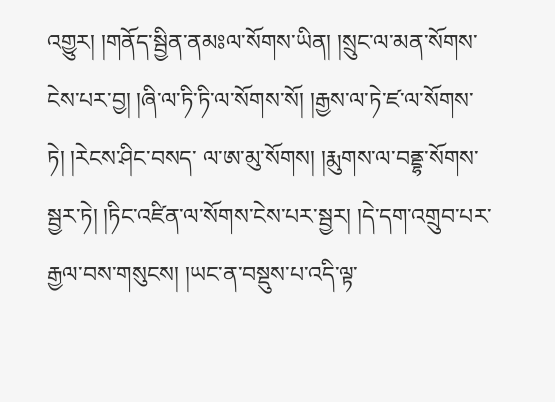འགྱུར། །གནོད་སྦྱིན་ནམཿལ་སོགས་ཡིན། །སྲུང་ལ་མན་སོགས་ངེས་པར་བྱ། །ཞི་ལ་ཏི་ཏི་ལ་སོགས་སོ། །རྒྱས་ལ་ཏེ་ཛ་ལ་སོགས་ཏེ། །རེངས་ཤིང་བསད་ ལ་ཨ་མུ་སོགས། །རྨུགས་ལ་བནྡྷ་སོགས་སྦྱར་ཏེ། །ཏིང་འཛིན་ལ་སོགས་ངེས་པར་སྦྱར། །དེ་དག་འགྲུབ་པར་རྒྱལ་བས་གསུངས། །ཡང་ན་བསྡུས་པ་འདི་ལྟ་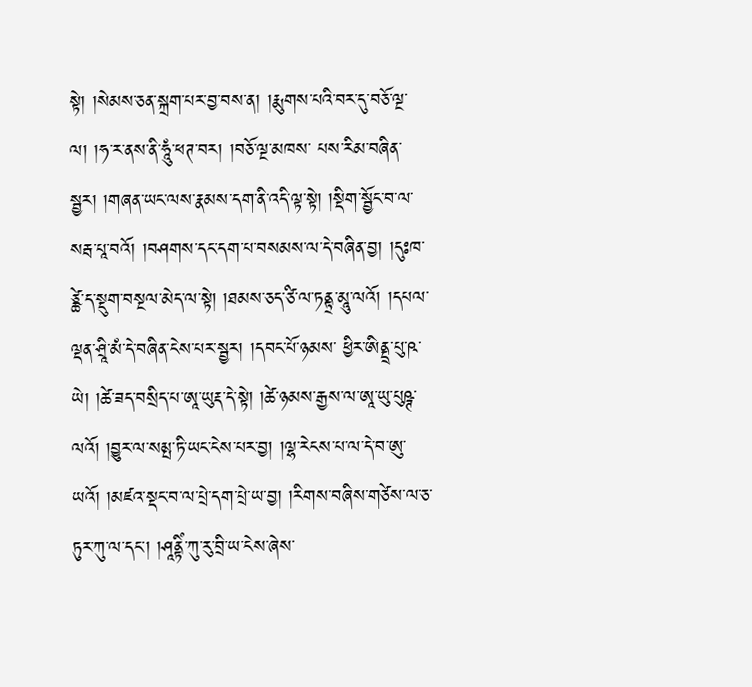སྟེ། །སེམས་ཅན་སྐྲག་པར་བྱ་བས་ན། །རྨུགས་པའི་བར་དུ་བཅོ་ལྔ་ལ། །ཧ་ར་ནས་ནི་ཧཱུཾ་ཕཊ་བར། །བཅོ་ལྔ་མཁས་ པས་རིམ་བཞིན་སྦྱར། །གཞན་ཡང་ལས་རྣམས་དག་ནི་འདི་ལྟ་སྟེ། །སྡིག་སྦྱོང་བ་ལ་སརྦ་པཱ་བའོ། །བཤགས་དང་དག་པ་བསམས་ལ་དེ་བཞིན་བྱ། །དུཿཁ་ཙྪེ་ད་སྡུག་བསྔལ་མེད་ལ་སྟེ། །ཐམས་ཅད་ཙི་ལ་ཏནྟྲ་མཱུ་ལའོ། །དཔལ་ལྡན་ཤྲཱི་མཾ་དེ་བཞིན་ངེས་པར་སྦྱར། །དབང་པོ་ཉམས་ ཕྱིར་ཨིནྡྲ་པུ་ཥ་ཡེ། །ཚེ་ཟད་བསྲིད་པ་ཨཱ་ཡུརྡ་དེ་སྟེ། །ཚེ་ཉམས་རྒྱས་ལ་ཨཱ་ཡུ་པུཥྚ་ལའོ། །བྱུར་ལ་སམྤ་ཏི་ཡང་ངེས་པར་བྱ། །ལྷ་རེངས་པ་ལ་དེ་བ་ཨུ་ཡའོ། །མཛའ་སྡང་བ་ལ་པྲེ་དག་པྲེ་ཡ་བྱ། །རིགས་བཞིས་གཙེས་ལ་ཅ་ཏུར་ཀུ་ལ་དང་། །ཤཱནྟིཾ་ཀུ་རུ་བྲི་ཡ་ངེས་ཞེས་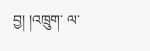བྱ། །འཁྲུག་ ལ་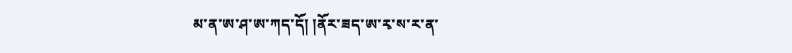མ་ན་ཨ་ཤ་ཨ་ཀད་དོ། །ནོར་ཟད་ཨ་རྭ་ས་ར་ན་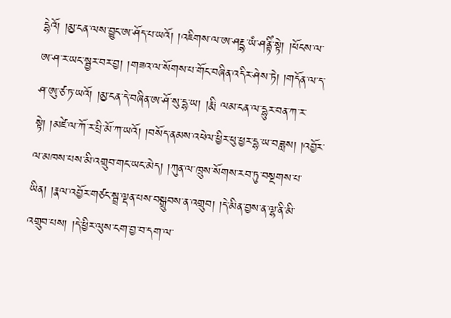དྷེའོ། །མྱ་ངན་ལས་བྱུང་ཨ་ཤོད་པ་ཡའོ། །འཇིགས་ལ་ཨ་ཤརྡྷ་ཡཾ་ཤནྟིཾ་སྟེ། །ཕོངས་ལ་ཨ་ཤ་ར་ཡང་སྦྱར་བར་བྱ། །གཟའ་ལ་སོགས་པ་གོང་བཞིན་འདིར་ཤེས་ཏེ། །གདོན་ལ་ད་ཤ་ཨུ་ཙ་ཏ་ཡའོ། །མྱ་ངན་དེ་བཞིན་ཨ་ཤོ་སུ་དྷ་ཡ། །རྨི་ ལམ་ངན་ལ་དྷུར་བན་ཀ་ར་སྟེ། །མཛེ་ལ་ཀོ་ར་པྲི་མོ་ཀ་ཡའོ། །བསོད་ནམས་འཕེལ་ཕྱིར་ཕུ་ཕྱར་དྷ་ཡ་བཟླས། །འབྱོར་ལ་མཁས་པས་མི་འགྲུབ་གང་ཡང་མེད། །ཀུན་ལ་ཁྲུས་སོགས་རབ་ཏུ་བསྔགས་པ་ཡིན། །རྣལ་འབྱོར་གཙང་སྦྲ་ལྡན་པས་བསྒྲུབས་ན་འགྲུབ། །དེ་མིན་བྱས་ན་ལྷ་ནི་མི་ འགྲུབ་པས། །དེ་ཕྱིར་ལུས་ངག་བྱ་བ་དག་ལ་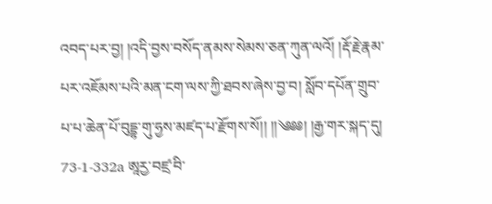འབད་པར་བྱ། །འདི་བྱས་བསོད་ནམས་སེམས་ཅན་ཀུན་ལའོ། །རྡོ་རྗེ་རྣམ་པར་འཇོམས་པའི་མན་ངག་ལས་ཀྱི་ཐབས་ཞེས་བྱ་བ། སློབ་དཔོན་གྲུབ་པ་པ་ཆེན་པོ་བུདྡྷ་གུ་ཧྱས་མཛད་པ་རྫོགས་སོ།། །།༄༅༅། །རྒྱ་གར་སྐད་དུ། 73-1-332a ཨཱརྱ་བཛྲ་བི་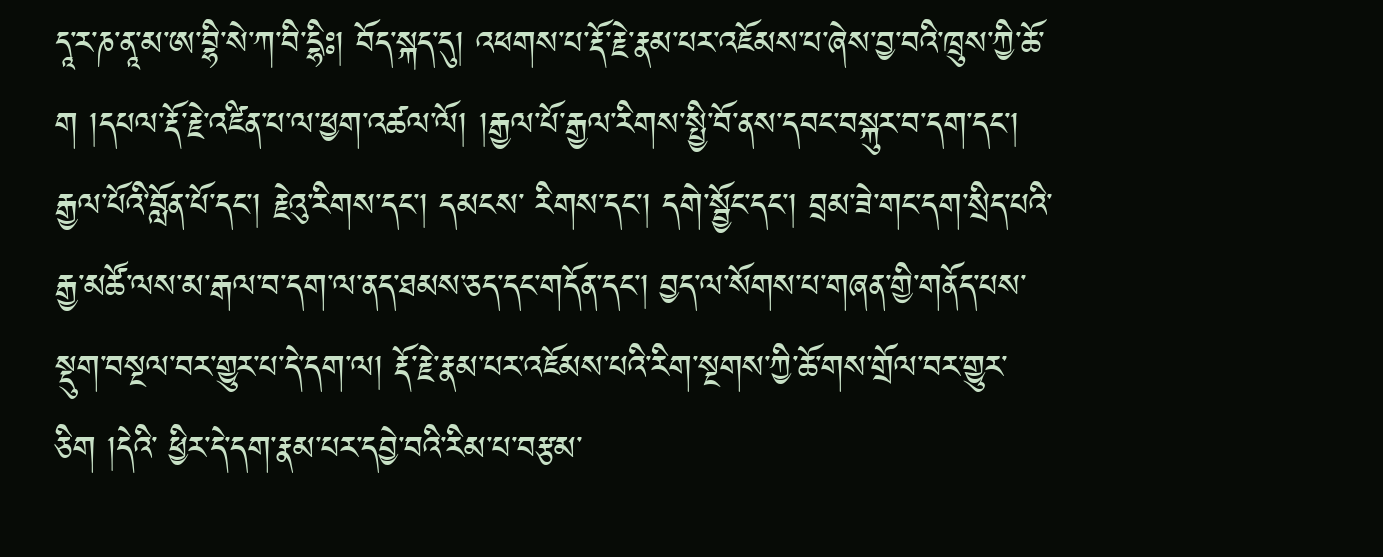དཱ་ར་ཎ་ནཱ་མ་ཨ་བྷི་སེ་ཀ་བི་དྷིཿ། བོད་སྐད་དུ། འཕགས་པ་རྡོ་རྗེ་རྣམ་པར་འཇོམས་པ་ཞེས་བྱ་བའི་ཁྲུས་ཀྱི་ཆོ་ག །དཔལ་རྡོ་རྗེ་འཛིན་པ་ལ་ཕྱག་འཚལ་ལོ། །རྒྱལ་པོ་རྒྱལ་རིགས་སྤྱི་བོ་ནས་དབང་བསྐུར་བ་དག་དང་། རྒྱལ་པོའི་བློན་པོ་དང་། རྗེའུ་རིགས་དང་། དམངས་ རིགས་དང་། དགེ་སྦྱོང་དང་། བྲམ་ཟེ་གང་དག་སྲིད་པའི་རྒྱ་མཚོ་ལས་མ་རྒལ་བ་དག་ལ་ནད་ཐམས་ཅད་དང་གདོན་དང་། བྱད་ལ་སོགས་པ་གཞན་གྱི་གནོད་པས་སྡུག་བསྔལ་བར་གྱུར་པ་དེ་དག་ལ། རྡོ་རྗེ་རྣམ་པར་འཇོམས་པའི་རིག་སྔགས་ཀྱི་ཆོ་གས་གྲོལ་བར་གྱུར་ཅིག །དེའི་ ཕྱིར་དེ་དག་རྣམ་པར་དབྱེ་བའི་རིམ་པ་བརྩམ་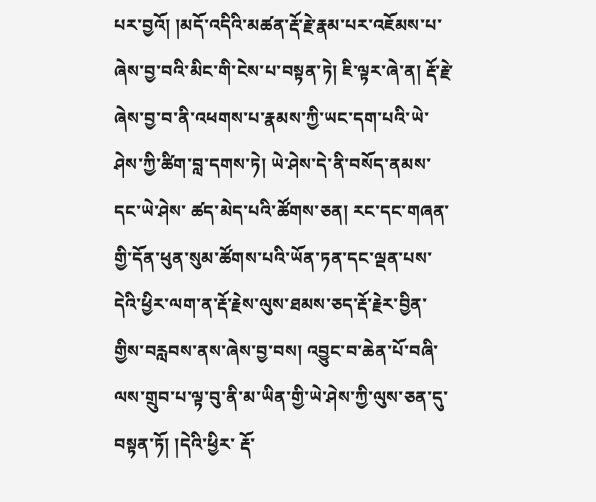པར་བྱའོ། །མདོ་འདིའི་མཚན་རྡོ་རྗེ་རྣམ་པར་འཇོམས་པ་ཞེས་བྱ་བའི་མིང་གི་ངེས་པ་བསྟན་ཏེ། ཇི་ལྟར་ཞེ་ན། རྡོ་རྗེ་ཞེས་བྱ་བ་ནི་འཕགས་པ་རྣམས་ཀྱི་ཡང་དག་པའི་ཡེ་ཤེས་ཀྱི་ཚིག་བླ་དགས་ཏེ། ཡེ་ཤེས་དེ་ནི་བསོད་ནམས་དང་ཡེ་ཤེས་ ཚད་མེད་པའི་ཚོགས་ཅན། རང་དང་གཞན་གྱི་དོན་ཕུན་སུམ་ཚོགས་པའི་ཡོན་ཏན་དང་ལྡན་པས་དེའི་ཕྱིར་ལག་ན་རྡོ་རྗེས་ལུས་ཐམས་ཅད་རྡོ་རྗེར་བྱིན་གྱིས་བརླབས་ནས་ཞེས་བྱ་བས། འབྱུང་བ་ཆེན་པོ་བཞི་ལས་གྲུབ་པ་ལྟ་བུ་ནི་མ་ཡིན་གྱི་ཡེ་ཤེས་ཀྱི་ལུས་ཅན་དུ་བསྟན་ཏོ། །དེའི་ཕྱིར་ རྡོ་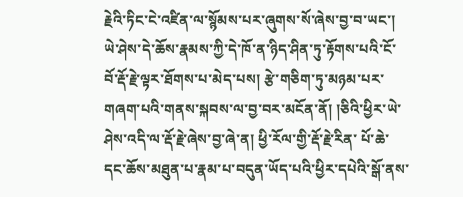རྗེའི་ཏིང་ངེ་འཛིན་ལ་སྙོམས་པར་ཞུགས་སོ་ཞེས་བྱ་བ་ཡང་། ཡེ་ཤེས་དེ་ཆོས་རྣམས་ཀྱི་དེ་ཁོ་ན་ཉིད་ཤིན་ཏུ་རྟོགས་པའི་ངོ་བོ་རྡོ་རྗེ་ལྟར་ཐོགས་པ་མེད་པས། རྩེ་གཅིག་ཏུ་མཉམ་པར་གཞག་པའི་གནས་སྐབས་ལ་བྱ་བར་མངོན་ནོ། །ཅིའི་ཕྱིར་ཡེ་ཤེས་འདི་ལ་རྡོ་རྗེ་ཞེས་བྱ་ཞེ་ན། ཕྱི་རོལ་གྱི་རྡོ་རྗེ་རིན་ པོ་ཆེ་དང་ཆོས་མཐུན་པ་རྣམ་པ་བདུན་ཡོད་པའི་ཕྱིར་དཔེའི་སྒོ་ནས་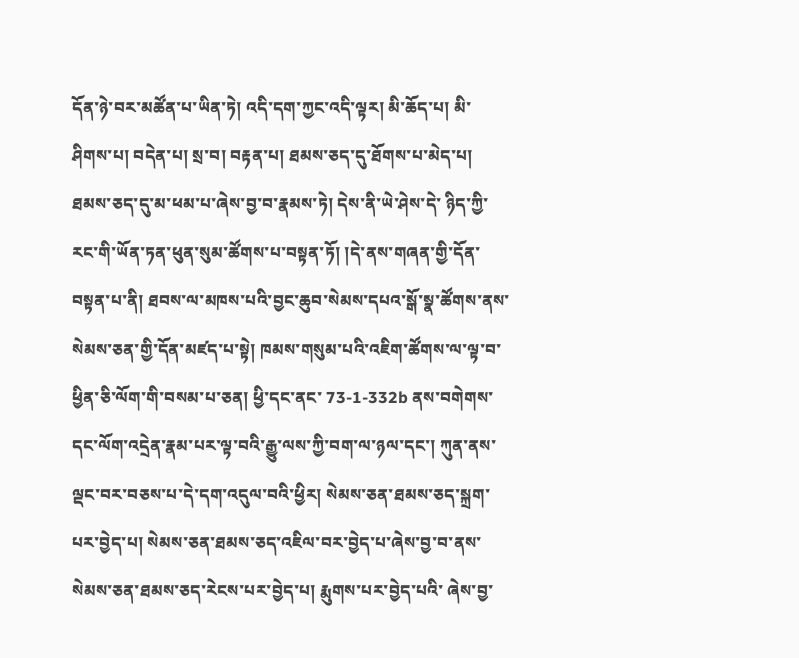དོན་ཉེ་བར་མཚོན་པ་ཡིན་ཏེ། འདི་དག་ཀྱང་འདི་ལྟར། མི་ཆོད་པ། མི་ཤིགས་པ། བདེན་པ། སྲ་བ། བརྟན་པ། ཐམས་ཅད་དུ་ཐོགས་པ་མེད་པ། ཐམས་ཅད་དུ་མ་ཕམ་པ་ཞེས་བྱ་བ་རྣམས་ཏེ། དེས་ནི་ཡེ་ཤེས་དེ་ ཉིད་ཀྱི་རང་གི་ཡོན་ཏན་ཕུན་སུམ་ཚོགས་པ་བསྟན་ཏོ། །དེ་ནས་གཞན་གྱི་དོན་བསྟན་པ་ནི། ཐབས་ལ་མཁས་པའི་བྱང་ཆུབ་སེམས་དཔའ་སྒོ་སྣ་ཚོགས་ནས་སེམས་ཅན་གྱི་དོན་མཛད་པ་སྟེ། ཁམས་གསུམ་པའི་འཇིག་ཚོགས་ལ་ལྟ་བ་ཕྱིན་ཅི་ལོག་གི་བསམ་པ་ཅན། ཕྱི་དང་ནང་ 73-1-332b ནས་བགེགས་དང་ལོག་འདྲེན་རྣམ་པར་ལྟ་བའི་རྒྱུ་ལས་ཀྱི་བག་ལ་ཉལ་དང་། ཀུན་ནས་ལྡང་བར་བཅས་པ་དེ་དག་འདུལ་བའི་ཕྱིར། སེམས་ཅན་ཐམས་ཅད་སྐྲག་པར་བྱེད་པ། སེམས་ཅན་ཐམས་ཅད་འཇིལ་བར་བྱེད་པ་ཞེས་བྱ་བ་ནས་སེམས་ཅན་ཐམས་ཅད་རེངས་པར་བྱེད་པ། རྨུགས་པར་བྱེད་པའི་ ཞེས་བྱ་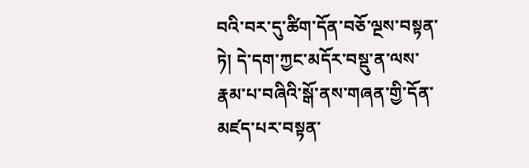བའི་བར་དུ་ཚིག་དོན་བཅོ་ལྔས་བསྟན་ཏེ། དེ་དག་ཀྱང་མདོར་བསྡུ་ན་ལས་རྣམ་པ་བཞིའི་སྒོ་ནས་གཞན་གྱི་དོན་མཛད་པར་བསྟན་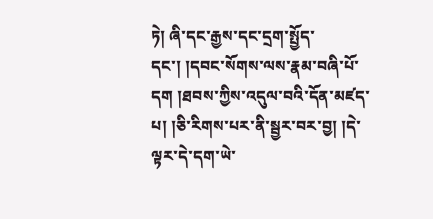ཏེ། ཞི་དང་རྒྱས་དང་དྲག་སྤྱོད་དང་། །དབང་སོགས་ལས་རྣམ་བཞི་པོ་དག །ཐབས་ཀྱིས་འདུལ་བའི་དོན་མཛད་པ། །ཅི་རིགས་པར་ནི་སྦྱར་བར་བྱ། །དེ་ ལྟར་དེ་དག་ཡེ་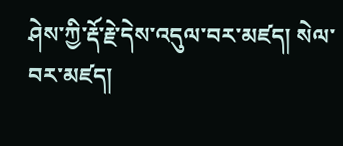ཤེས་ཀྱི་རྡོ་རྗེ་དེས་འདུལ་བར་མཛད། སེལ་བར་མཛད།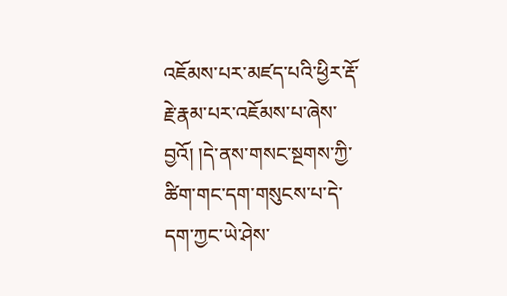འཇོམས་པར་མཛད་པའི་ཕྱིར་རྡོ་རྗེ་རྣམ་པར་འཇོམས་པ་ཞེས་བྱའོ། །དེ་ནས་གསང་སྔགས་ཀྱི་ཚིག་གང་དག་གསུངས་པ་དེ་དག་ཀྱང་ཡེ་ཤེས་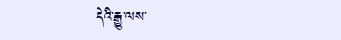དེའི་རྒྱུ་ལས་